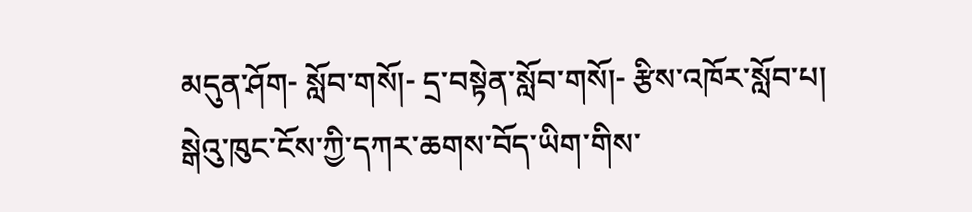མདུན་ཤོག- སློབ་གསོ།- དྲ་བསྟེན་སློབ་གསོ།- རྩིས་འཁོར་སློབ་པ།
སྒེའུ་ཁུང་ངོས་ཀྱི་དཀར་ཆགས་བོད་ཡིག་གིས་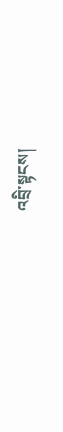འབྲི་སྟངས།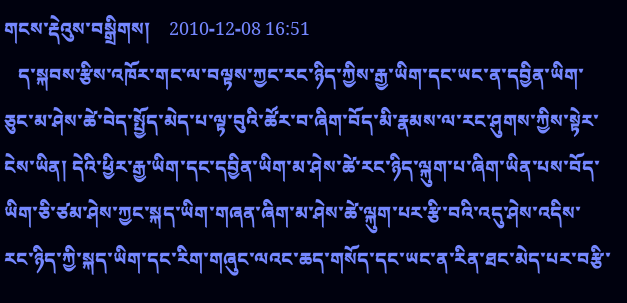གངས་རྡེའུས་བསྒྲིགས།    2010-12-08 16:51
   ད་སྐབས་རྩིས་འཁོར་གང་ལ་བལྟས་ཀྱང་རང་ཉིད་ཀྱིས་རྒྱ་ཡིག་དང་ཡང་ན་དབྱིན་ཡིག་ཅུང་མ་ཤེས་ཚེ་བེད་སྤྱོད་མེད་པ་ལྟ་བུའི་ཚོར་བ་ཞིག་བོད་མི་རྣམས་ལ་རང་ཤུགས་ཀྱིས་སྟེར་ངེས་ཡིན། དེའི་ཕྱིར་རྒྱ་ཡིག་དང་དབྱིན་ཡིག་མ་ཤེས་ཚེ་རང་ཉིད་ལྐུག་པ་ཞིག་ཡིན་པས་བོད་ཡིག་ཅི་ཙམ་ཤེས་ཀྱང་སྐད་ཡིག་གཞན་ཞིག་མ་ཤེས་ཚེ་ལྐུག་པར་རྩི་བའི་འདུ་ཤེས་འདིས་རང་ཉིད་ཀྱི་སྐད་ཡིག་དང་རིག་གཞུང་ལའང་ཆད་གསོད་དང་ཡང་ན་རིན་ཐང་མེད་པར་བརྩི་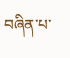བཞིན་པ་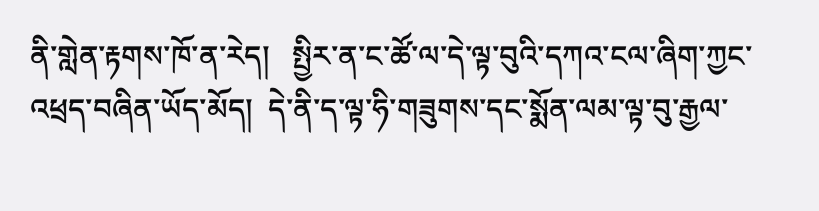ནི་གླེན་རྟགས་ཁོ་ན་རེད།   སྤྱིར་ན་ང་ཚོ་ལ་དེ་ལྟ་བུའི་དཀའ་ངལ་ཞིག་ཀྱང་འཕྲད་བཞིན་ཡོད་མོད།  དེ་ནི་ད་ལྟ་ཧི་གཟུགས་དང་སྨོན་ལམ་ལྟ་བུ་རྒྱལ་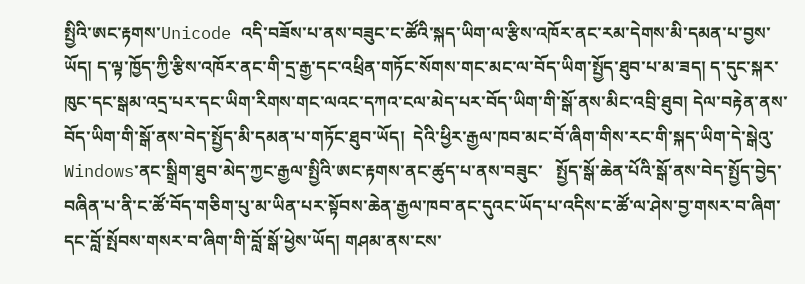སྤྱིའི་ཨང་རྟགས་Unicode འདི་བཟོས་པ་ནས་བཟུང་ང་ཚོའི་སྐད་ཡིག་ལ་རྩིས་འཁོར་ནང་རམ་དེགས་མི་དམན་པ་བྱས་ཡོད། ད་ལྟ་ཁྱོད་ཀྱི་རྩིས་འཁོར་ནང་གི་དྲ་རྒྱ་དང་འཕྲིན་གཏོང་སོགས་གང་མང་ལ་བོད་ཡིག་སྤྱོད་ཐུབ་པ་མ་ཟད། ད་དུང་སྐར་ཁུང་དང་སྒམ་འདྲ་པར་དང་ཡིག་རིགས་གང་ལའང་དཀའ་ངལ་མེད་པར་བོད་ཡིག་གི་སྒོ་ནས་མིང་འབྲི་ཐུབ། དེལ་བརྟེན་ནས་བོད་ཡིག་གི་སྒོ་ནས་བེད་སྤྱོད་མི་དམན་པ་གཏོང་ཐུབ་ཡོད།  དེའི་ཕྱིར་རྒྱལ་ཁབ་མང་བོ་ཞིག་གིས་རང་གི་སྐད་ཡིག་དེ་སྒེའུ་Windows་ནང་སྒྲིག་ཐུབ་མེད་ཀྱང་རྒྱལ་སྤྱིའི་ཨང་རྟགས་ནང་ཚུད་པ་ནས་བཟུང་   སྤྱོད་སྒོ་ཆེན་པོའི་སྒོ་ནས་བེད་སྤྱོད་བྱེད་བཞིན་པ་ནི་ང་ཚོ་བོད་གཅིག་པུ་མ་ཡིན་པར་སྟོབས་ཆེན་རྒྱལ་ཁབ་ནང་དུའང་ཡོད་པ་འདིས་ང་ཚོ་ལ་ཤེས་བྱ་གསར་བ་ཞིག་དང་བློ་སྤོབས་གསར་བ་ཞིག་གི་བློ་སྒོ་ཕྱེས་ཡོད། གཤམ་ནས་ངས་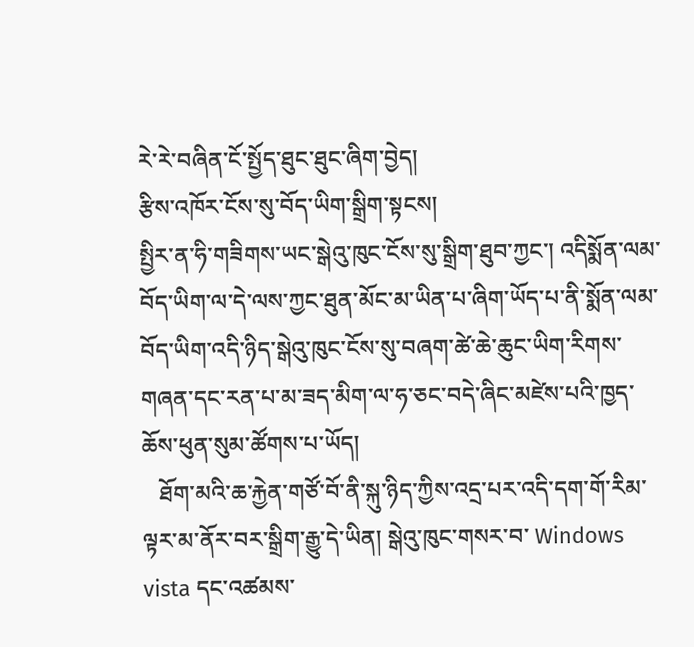རེ་རེ་བཞིན་ངོ་སྤྱོད་ཐུང་ཐུང་ཞིག་བྱེད།
རྩིས་འཁོར་ངོས་སུ་བོད་ཡིག་སྒྲིག་སྟངས།
སྤྱིར་ན་ཧི་གཟིགས་ཡང་སྒེའུ་ཁུང་ངོས་སུ་སྒྲིག་ཐུབ་ཀྱང་། འདིསྨོན་ལམ་བོད་ཡིག་ལ་དེ་ལས་ཀྱང་ཐུན་མོང་མ་ཡིན་པ་ཞིག་ཡོད་པ་ནི་སྨོན་ལམ་བོད་ཡིག་འདི་ཉིད་སྒེའུ་ཁུང་ངོས་སུ་བཞག་ཚེ་ཆེ་ཆུང་ཡིག་རིགས་གཞན་དང་རན་པ་མ་ཟད་མིག་ལ་ཧ་ཅང་བདེ་ཞིང་མཛེས་པའི་ཁྱད་ཆོས་ཕུན་སུམ་ཚོགས་པ་ཡོད།
   ཐོག་མའི་ཆ་རྐྱེན་གཙོ་བོ་ནི་སྐུ་ཉིད་ཀྱིས་འདྲ་པར་འདི་དག་གོ་རིམ་ལྟར་མ་ནོར་བར་སྒྲིག་རྒྱུ་དེ་ཡིན། སྒེའུ་ཁུང་གསར་བ་ Windows vista དང་འཚམས་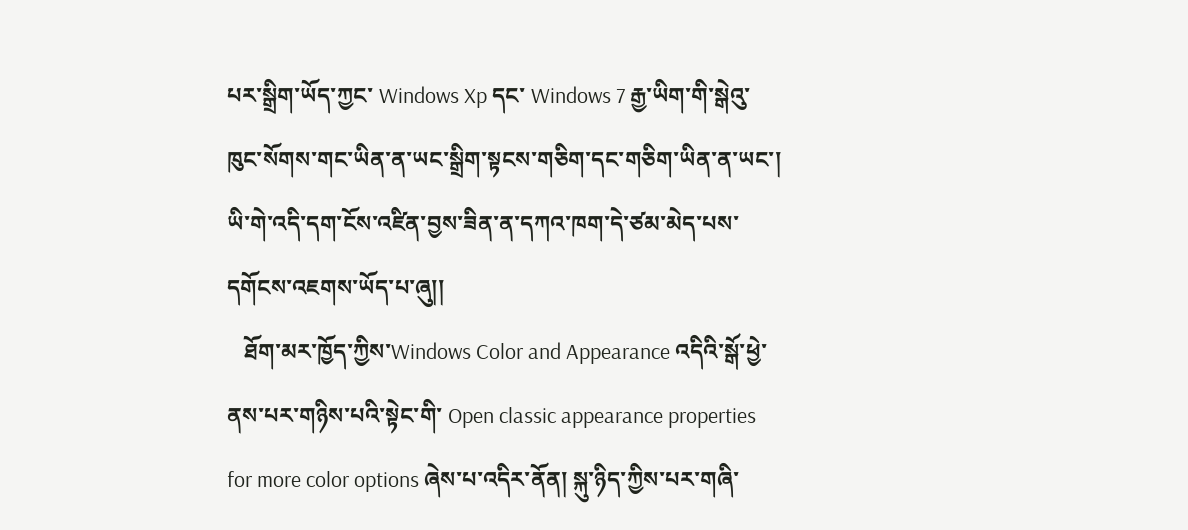པར་སྒྲིག་ཡོད་ཀྱང་ Windows Xp དང་ Windows 7 རྒྱ་ཡིག་གི་སྒེའུ་ཁུང་སོགས་གང་ཡིན་ན་ཡང་སྒྲིག་སྟངས་གཅིག་དང་གཅིག་ཡིན་ན་ཡང་། ཡི་གེ་འདི་དག་ངོས་འཛིན་བྱས་ཟིན་ན་དཀའ་ཁག་དེ་ཙམ་མེད་པས་དགོངས་འཇགས་ཡོད་པ་ཞུ།།
   ཐོག་མར་ཁྱོད་ཀྱིས་Windows Color and Appearance འདིའི་སྒོ་ཕྱེ་ནས་པར་གཉིས་པའི་སྟེང་གི་ Open classic appearance properties for more color options ཞེས་པ་འདིར་ནོན། སྐུ་ཉིད་ཀྱིས་པར་གཞི་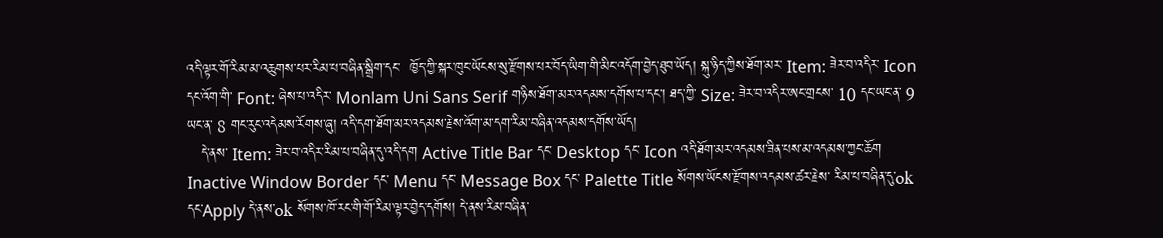འདི་ལྟར་གོ་རིམ་མ་འཆུགས་པར་རིམ་པ་བཞིན་སྒྲིག་དང་  ཁྱོད་ཀྱི་སྐར་ཁུང་ཡོངས་སུ་རྫོགས་པར་བོད་ཡིག་གི་མིང་འདོག་བྱེད་ཐུབ་ཡོད། སྐུ་ཉིད་ཀྱིས་ཐོག་མར་ Item: ཟེར་བ་འདིར་ Icon དང་འོག་གི་ Font: ཞེས་པ་འདིར་ Monlam Uni Sans Serif གཉིས་ཐོག་མར་འདམས་དགོས་པ་དང་། ཐད་ཀྱི་ Size: ཟེར་བ་འདིར་ཨང་གྲངས་ 10 དང་ཡང་ན་ 9 ཡང་ན་ 8 གང་རུང་འདེམས་རོགས་ཞུ། འདི་དག་ཐོག་མར་འདམས་རྗེས་འོག་མ་དག་རིམ་བཞིན་འདམས་དགོས་ཡོད།
   དེ་ནས་ Item: ཟེར་བ་འདིར་རིམ་པ་བཞིན་དུ་འདི་དག Active Title Bar དང་ Desktop དང་ Icon འདི་ཐོག་མར་འདམས་ཟིན་པས་མ་འདམས་ཀྱང་ཆོག Inactive Window Border དང་ Menu དང་ Message Box དང་ Palette Title སོགས་ཡོངས་རྫོགས་འདམས་ཚར་རྗེས་ རིམ་པ་བཞིན་དུ་ok དང་Apply དེ་ནས་ok སོགས་ཁོ་རང་གི་གོ་རིམ་ལྟར་བྱེད་དགོས། དེ་ནས་རིམ་བཞིན་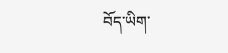བོད་ཡིག་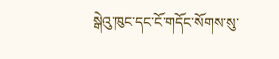སྒེའུ་ཁུང་དང་ངོ་གདོང་སོགས་སུ་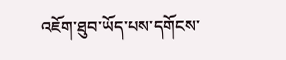འཇོག་ཐུབ་ཡོད་པས་དགོངས་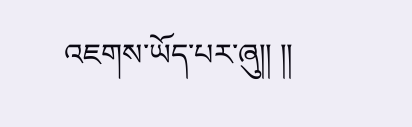འཇགས་ཡོད་པར་ཞུ།། །།